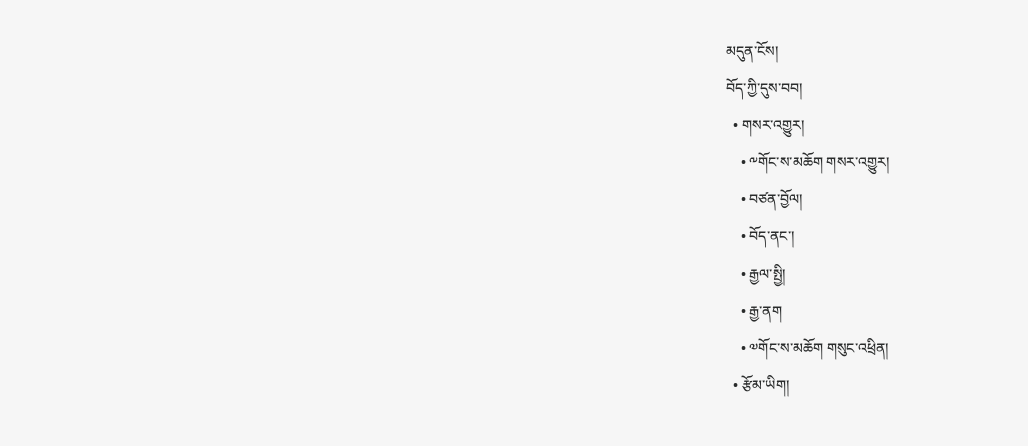མདུན་ངོས།
བོད་ཀྱི་དུས་བབ།
  • གསར་འགྱུར།
    • ༸གོང་ས་མཆོག གསར་འགྱུར།
    • བཙན་བྱོལ།
    • བོད་ནང་།
    • རྒྱལ་སྤྱི།
    • རྒྱ་ནག
    • ༧གོང་ས་མཆོག གསུང་འཕྲིན།
  • རྩོམ་ཡིག།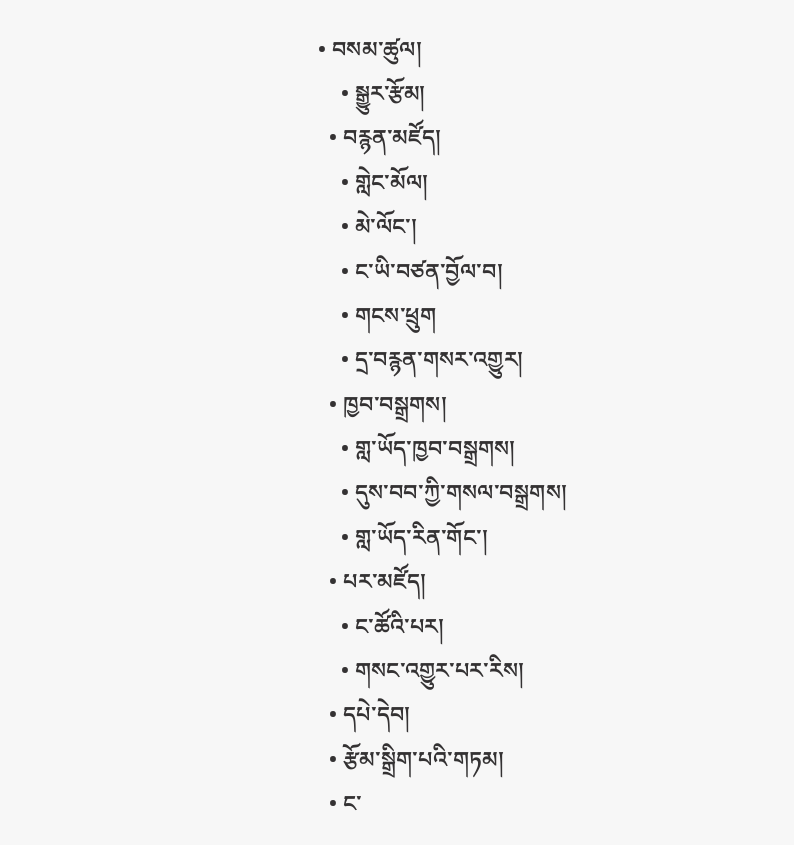• བསམ་ཚུལ།
    • སྒྱུར་རྩོམ།
  • བརྙན་མཛོད།
    • གླེང་མོལ།
    • མེ་ལོང་།
    • ང་ཡི་བཙན་བྱོལ་བ།
    • གངས་ཕྲུག
    • དྲ་བརྙན་གསར་འགྱུར།
  • ཁྱབ་བསྒྲགས།
    • གླ་ཡོད་ཁྱབ་བསྒྲགས།
    • དུས་བབ་ཀྱི་གསལ་བསྒྲགས།
    • གླ་ཡོད་རིན་གོང་།
  • པར་མཛོད།
    • ང་ཚོའི་པར།
    • གསང་འགྱུར་པར་རིས།
  • དཔེ་དེབ།
  • རྩོམ་སྒྲིག་པའི་གཏམ།
  • ང་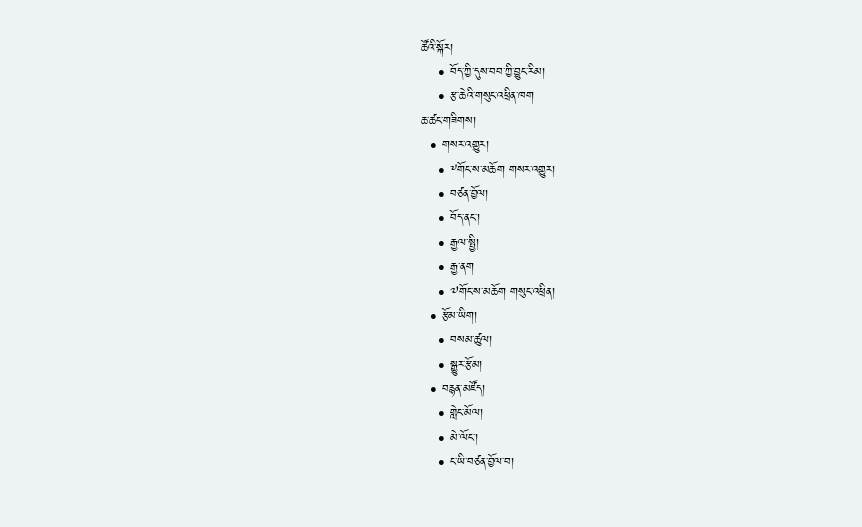ཚོའི་སྐོར།
    • བོད་ཀྱི་དུས་བབ་ཀྱི་བྱུང་རིམ།
    • རྩ་ཆེའི་གསུང་འཕྲིན་ཁག
ཆ་ཚང་གཟིགས།
  • གསར་འགྱུར།
    • ༸གོང་ས་མཆོག གསར་འགྱུར།
    • བཙན་བྱོལ།
    • བོད་ནང་།
    • རྒྱལ་སྤྱི།
    • རྒྱ་ནག
    • ༧གོང་ས་མཆོག གསུང་འཕྲིན།
  • རྩོམ་ཡིག།
    • བསམ་ཚུལ།
    • སྒྱུར་རྩོམ།
  • བརྙན་མཛོད།
    • གླེང་མོལ།
    • མེ་ལོང་།
    • ང་ཡི་བཙན་བྱོལ་བ།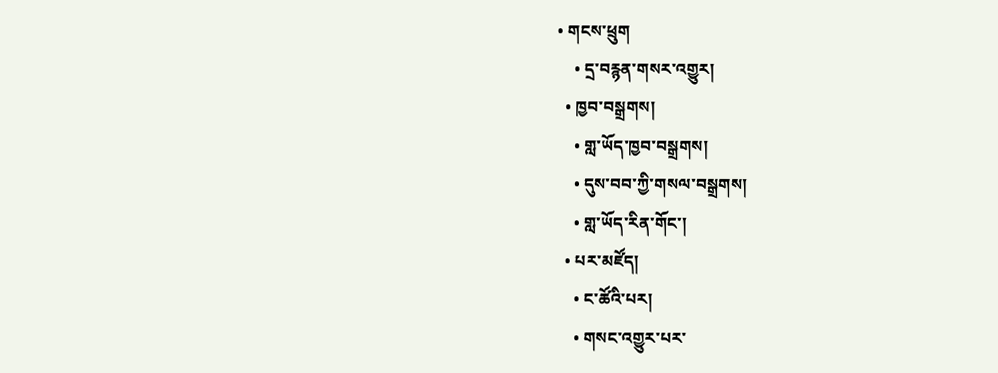• གངས་ཕྲུག
    • དྲ་བརྙན་གསར་འགྱུར།
  • ཁྱབ་བསྒྲགས།
    • གླ་ཡོད་ཁྱབ་བསྒྲགས།
    • དུས་བབ་ཀྱི་གསལ་བསྒྲགས།
    • གླ་ཡོད་རིན་གོང་།
  • པར་མཛོད།
    • ང་ཚོའི་པར།
    • གསང་འགྱུར་པར་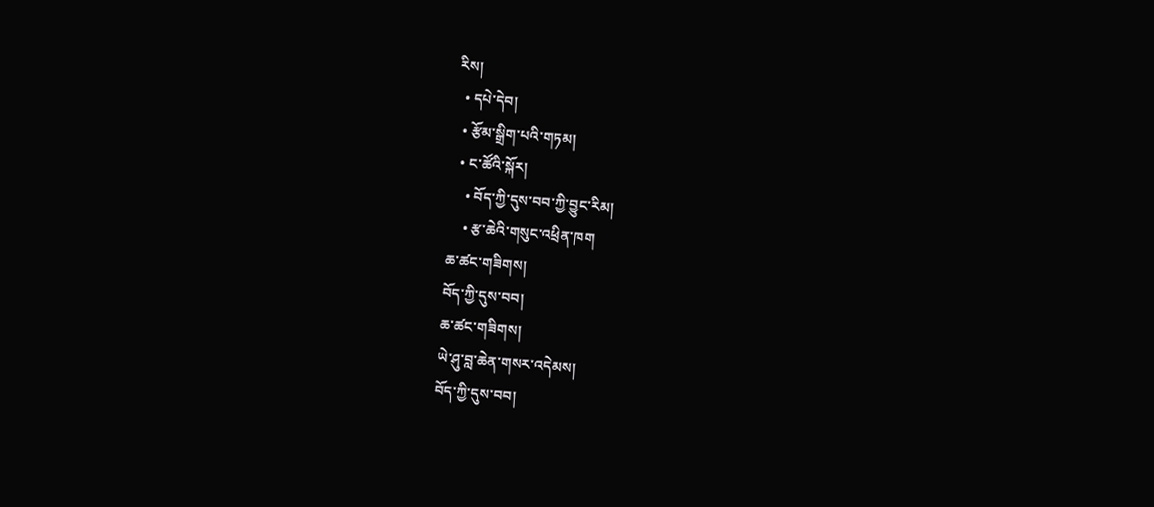རིས།
  • དཔེ་དེབ།
  • རྩོམ་སྒྲིག་པའི་གཏམ།
  • ང་ཚོའི་སྐོར།
    • བོད་ཀྱི་དུས་བབ་ཀྱི་བྱུང་རིམ།
    • རྩ་ཆེའི་གསུང་འཕྲིན་ཁག
ཆ་ཚང་གཟིགས།
བོད་ཀྱི་དུས་བབ།
ཆ་ཚང་གཟིགས།
ཡེ་ཤུ་བླ་ཆེན་གསར་འདེམས།
བོད་ཀྱི་དུས་བབ།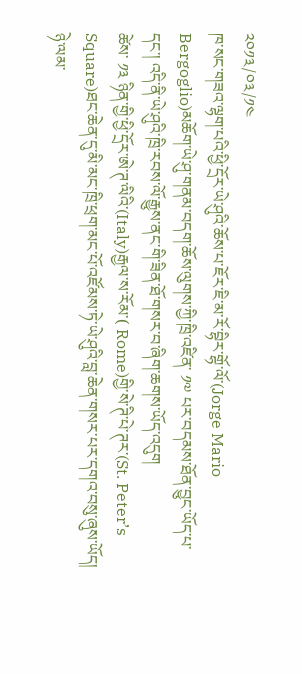༢༠༡༣/༠༣/༡༤
ཁ་སང་གཟའ་ལྷག་པའི་ཕྱི་དྲོར་ཡེ་ཤུའི་ཆོས་པ་ཇོར་ཇི་མ་རོ་བྷིར་གྷོ་ལོ་(Jorge Mario Bergoglio)མཆོག་ཡེ་ཤུ་གནམ་བདག་ཆོས་ལུགས་ཀྱི་ཁྲི་འཛིན་ ༡༧ པར་བདམས་ཐོན་བྱུང་ཡོད་པ་དང་། འདི་ནི་ཡེ་ཤུའི་ཁྲི་རབས་ལོ་རྒྱུས་ནང་གི་ཟིན་ཐོ་གསར་བ་ཞིག་ཆགས་ཡོད་འདུག
ཚེས་ ༡༣ ཉིན་གྱི་ཕྱི་དྲོར་ཨེ་ཊ་ལིའི་(Italy)རྒྱལ་ས་རོམ་( Rome)གྱི་སེ་ཊི་པེ་ཊར་(St. Peter’s Square)ཐང་ཆེན་དུ་མི་མང་ཁྲི་ཕྲག་མང་པོ་འཛོམས་ཏེ་ཡེ་ཤུའི་བླ་ཆེན་གསར་པར་དགའ་བསུ་ཞུས་ཡོད།
ཉེ་ལམ་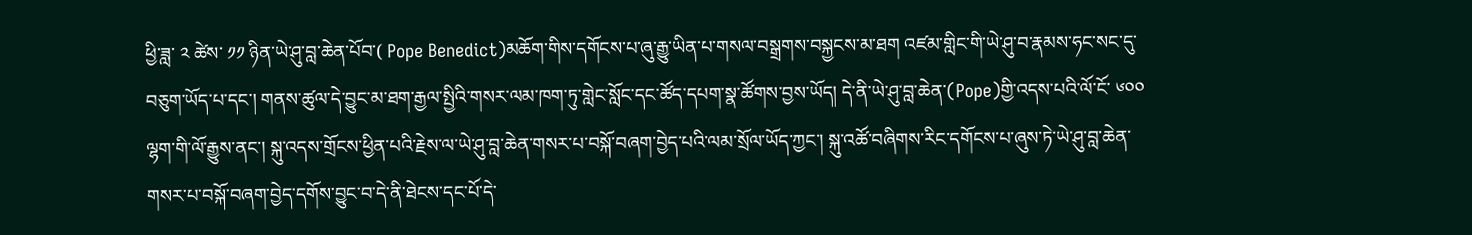ཕྱི་ཟླ་ ༢ ཚེས་ ༡༡ ཉིན་ཡེ་ཤུ་བླ་ཆེན་པོབ་( Pope Benedict)མཆོག་གིས་དགོངས་པ་ཞུ་རྒྱུ་ཡིན་པ་གསལ་བསྒྲགས་བསྐྱངས་མ་ཐག འཛམ་གླིང་གི་ཡེ་ཤུ་བ་རྣམས་ཧང་སང་དུ་བཅུག་ཡོད་པ་དང་། གནས་ཚུལ་དེ་བྱུང་མ་ཐག་རྒྱལ་སྤྱིའི་གསར་ལམ་ཁག་ཏུ་གླེང་སློང་དང་ཚོད་དཔག་སྣ་ཚོགས་བྱས་ཡོད། དེ་ནི་ཡེ་ཤུ་བླ་ཆེན་(Pope)གྱི་འདས་པའི་ལོ་ངོ་ ༦༠༠ ལྷག་གི་ལོ་རྒྱུས་ནང་། སྐུ་འདས་གྲོངས་ཕྱིན་པའི་རྗེས་ལ་ཡེ་ཤུ་བླ་ཆེན་གསར་པ་བསྐོ་བཞག་བྱེད་པའི་ལམ་སྲོལ་ཡོད་ཀྱང་། སྐུ་འཚོ་བཞིགས་རིང་དགོངས་པ་ཞུས་ཏེ་ཡེ་ཤུ་བླ་ཆེན་གསར་པ་བསྐོ་བཞག་བྱེད་དགོས་བྱུང་བ་དེ་ནི་ཐེངས་དང་པོ་དེ་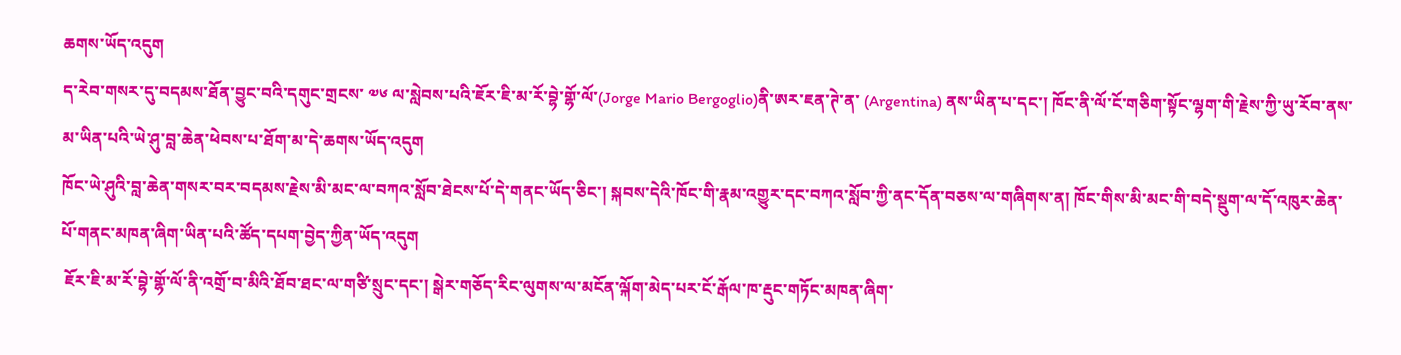ཆགས་ཡོད་འདུག
ད་རེབ་གསར་དུ་བདམས་ཐོན་བྱུང་བའི་དགུང་གྲངས་ ༧༦ ལ་སླེབས་པའི་ཇོར་ཇི་མ་རོ་བྷེ་གྷོ་ལོ་(Jorge Mario Bergoglio)ནི་ཨར་ཇན་ཊེ་ན་ (Argentina) ནས་ཡིན་པ་དང་། ཁོང་ནི་ལོ་ངོ་གཅིག་སྟོང་ལྷག་གི་རྗེས་ཀྱི་ཡུ་རོབ་ནས་མ་ཡིན་པའི་ཡེ་ཤུ་བླ་ཆེན་ཕེབས་པ་ཐོག་མ་དེ་ཆགས་ཡོད་འདུག
ཁོང་ཡེ་ཤུའི་བླ་ཆེན་གསར་བར་བདམས་རྗེས་མི་མང་ལ་བཀའ་སློབ་ཐེངས་པོ་དེ་གནང་ཡོད་ཅིང་། སྐབས་དེའི་ཁོང་གི་རྣམ་འགྱུར་དང་བཀའ་སློབ་ཀྱི་ནང་དོན་བཅས་ལ་གཞིགས་ན། ཁོང་གིས་མི་མང་གི་བདེ་སྡུག་ལ་དོ་འཁུར་ཆེན་པོ་གནང་མཁན་ཞིག་ཡིན་པའི་ཚོད་དཔག་བྱེད་ཀྱིན་ཡོད་འདུག
 ཇོར་ཇི་མ་རོ་བྷེ་གྷོ་ལོ་ནི་འགྲོ་བ་མིའི་ཐོབ་ཐང་ལ་གཙི་སྲུང་དང་། སྒེར་གཅོད་རིང་ལུགས་ལ་མངོན་ལྐོག་མེད་པར་ངོ་རྒོལ་ཁ་རྡུང་གཏོང་མཁན་ཞིག་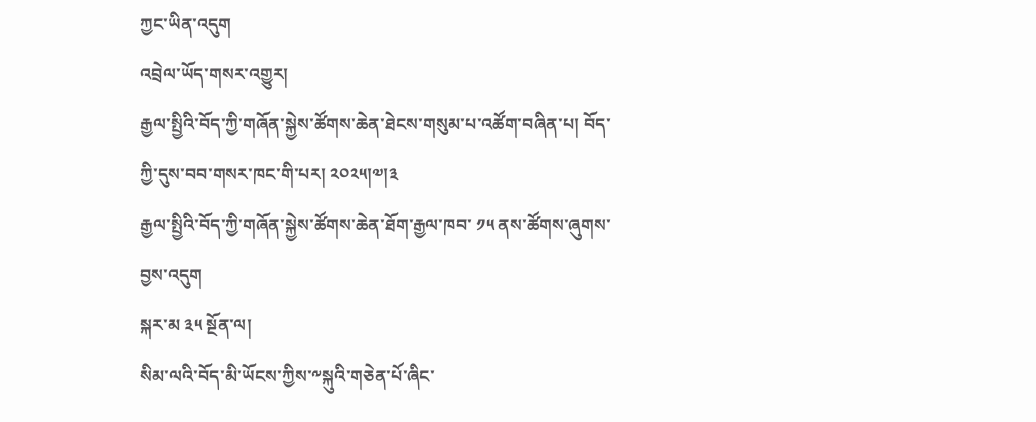ཀྱང་ཡིན་འདུག
འབྲེལ་ཡོད་གསར་འགྱུར།
རྒྱལ་སྤྱིའི་བོད་ཀྱི་གཞོན་སྐྱེས་ཚོགས་ཆེན་ཐེངས་གསུམ་པ་འཚོག་བཞིན་པ། བོད་ཀྱི་དུས་བབ་གསར་ཁང་གི་པར། ༢༠༢༥།༧།༣
རྒྱལ་སྤྱིའི་བོད་ཀྱི་གཞོན་སྐྱེས་ཚོགས་ཆེན་ཐོག་རྒྱལ་ཁབ་ ༡༥ ནས་ཚོགས་ཞུགས་བྱས་འདུག
སྐར་མ ༣༥ སྔོན་ལ།
སིམ་ལའི་བོད་མི་ཡོངས་ཀྱིས་༸སྐུའི་གཅེན་པོ་ཞིང་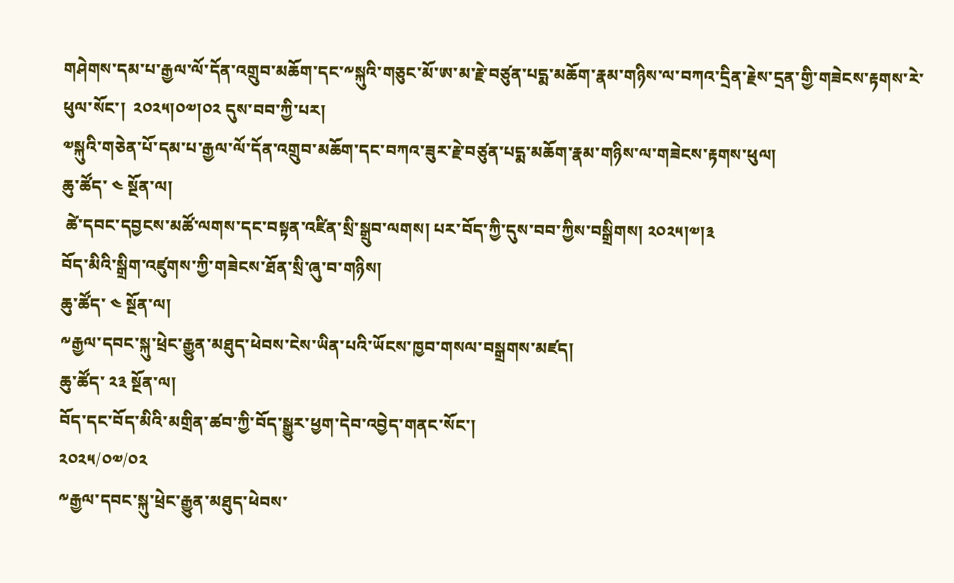གཤེགས་དམ་པ་རྒྱལ་ལོ་དོན་འགྲུབ་མཆོག་དང་༸སྐུའི་གཅུང་མོ་ཨ་མ་རྗེ་བཙུན་པདྨ་མཆོག་རྣམ་གཉིས་ལ་བཀའ་དྲིན་རྗེས་དྲན་གྱི་གཟེངས་རྟགས་རེ་ཕུལ་སོང་།  ༢༠༢༥།༠༧།༠༢ དུས་བབ་ཀྱི་པར།
༧སྐུའི་གཅེན་པོ་དམ་པ་རྒྱལ་ལོ་དོན་འགྲུབ་མཆོག་དང་བཀའ་ཟུར་རྗེ་བཙུན་པདྨ་མཆོག་རྣམ་གཉིས་ལ་གཟེངས་རྟགས་ཕུལ།
ཆུ་ཚོད་ ༤ སྔོན་ལ།
 ཚེ་དབང་དབྱངས་མཚོ་ལགས་དང་བསྟན་འཛིན་སྲི་སྒྲུབ་ལགས། པར་བོད་ཀྱི་དུས་བབ་ཀྱིས་བསྒྲིགས། ༢༠༢༥།༧།༣
བོད་མིའི་སྒྲིག་འཛུགས་ཀྱི་གཟེངས་ཐོན་སྲི་ཞུ་བ་གཉིས།
ཆུ་ཚོད་ ༤ སྔོན་ལ།
༸རྒྱལ་དབང་སྐུ་ཕྲེང་རྒྱུན་མཐུད་ཕེབས་ངེས་ཡིན་པའི་ཡོངས་ཁྱབ་གསལ་བསྒྲགས་མཛད།
ཆུ་ཚོད་ ༢༣ སྔོན་ལ།
བོད་དང་བོད་མིའི་མགྲིན་ཚབ་ཀྱི་བོད་སྒྱུར་ཕྱག་དེབ་འབྱེད་གནང་སོང་།
༢༠༢༥/༠༧/༠༢
༸རྒྱལ་དབང་སྐུ་ཕྲེང་རྒྱུན་མཐུད་ཕེབས་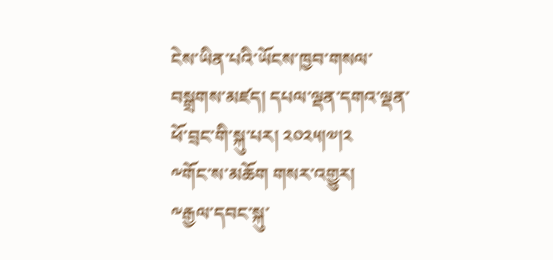ངེས་ཡིན་པའི་ཡོངས་ཁྱབ་གསལ་བསྒྲགས་མཛད། དཔལ་ལྡན་དགའ་ལྡན་ཕོ་བྲང་གི་སྐུ་པར། ༢༠༢༥།༧།༢
༸གོང་ས་མཆོག གསར་འགྱུར།
༸རྒྱལ་དབང་སྐུ་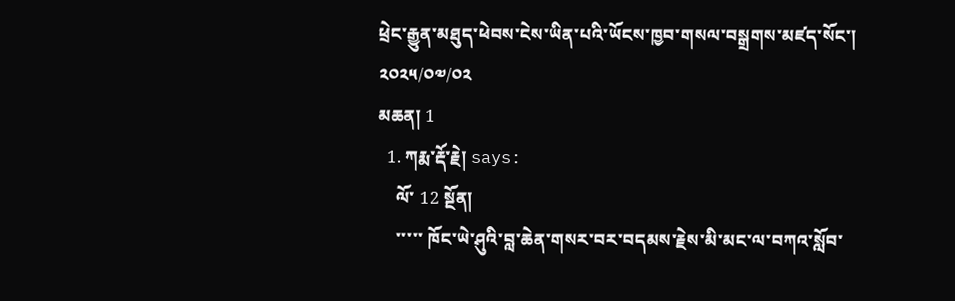ཕྲེང་རྒྱུན་མཐུད་ཕེབས་ངེས་ཡིན་པའི་ཡོངས་ཁྱབ་གསལ་བསྒྲགས་མཛད་སོང་།
༢༠༢༥/༠༧/༠༢
མཆན། 1
  1. ཀརྨ་རྡོ་རྗེ། says:
    ལོ་ 12 སྔོན།
    ་་་་་ ཁོང་ཡེ་ཤུའི་བླ་ཆེན་གསར་བར་བདམས་རྗེས་མི་མང་ལ་བཀའ་སློབ་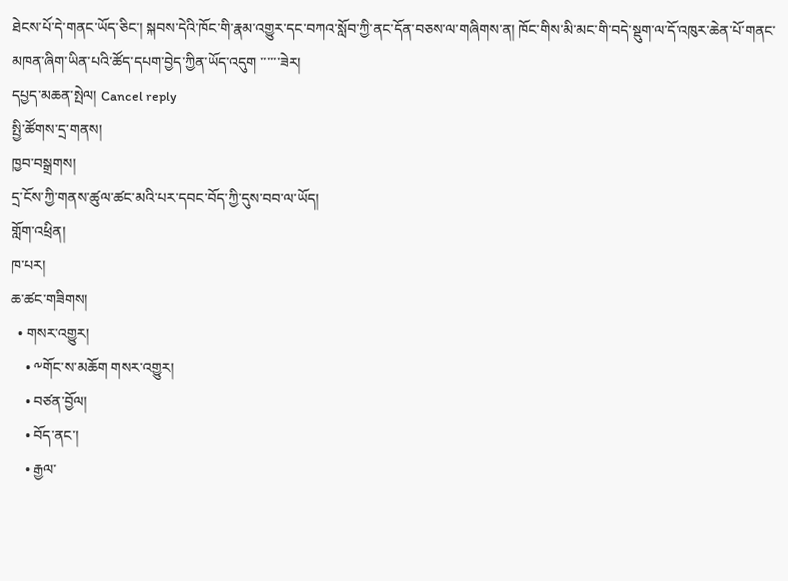ཐེངས་པོ་དེ་གནང་ཡོད་ཅིང་། སྐབས་དེའི་ཁོང་གི་རྣམ་འགྱུར་དང་བཀའ་སློབ་ཀྱི་ནང་དོན་བཅས་ལ་གཞིགས་ན། ཁོང་གིས་མི་མང་གི་བདེ་སྡུག་ལ་དོ་འཁུར་ཆེན་པོ་གནང་མཁན་ཞིག་ཡིན་པའི་ཚོད་དཔག་བྱེད་ཀྱིན་ཡོད་འདུག ་་་་་་ཟེར།
དཔྱད་མཆན་སྤེལ། Cancel reply
སྤྱི་ཚོགས་དྲ་གནས།
ཁྱབ་བསྒྲགས།
དྲ་ངོས་ཀྱི་གནས་ཚུལ་ཚང་མའི་པར་དབང་བོད་ཀྱི་དུས་བབ་ལ་ཡོད།
གློག་འཕྲིན།
ཁ་པར།
ཆ་ཚང་གཟིགས།
  • གསར་འགྱུར།
    • ༸གོང་ས་མཆོག གསར་འགྱུར།
    • བཙན་བྱོལ།
    • བོད་ནང་།
    • རྒྱལ་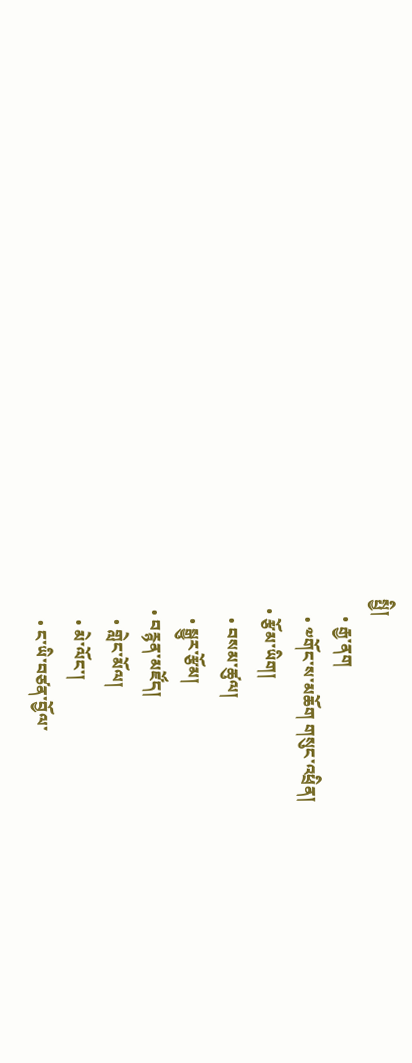སྤྱི།
    • རྒྱ་ནག
    • ༧གོང་ས་མཆོག གསུང་འཕྲིན།
  • རྩོམ་ཡིག།
    • བསམ་ཚུལ།
    • སྒྱུར་རྩོམ།
  • བརྙན་མཛོད།
    • གླེང་མོལ།
    • མེ་ལོང་།
    • ང་ཡི་བཙན་བྱོལ་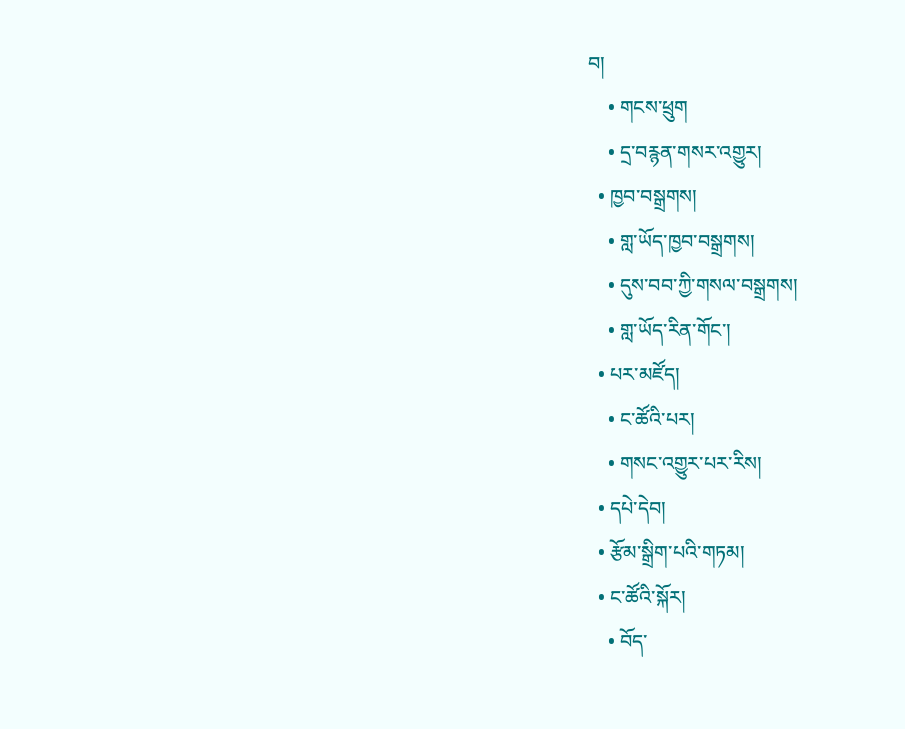བ།
    • གངས་ཕྲུག
    • དྲ་བརྙན་གསར་འགྱུར།
  • ཁྱབ་བསྒྲགས།
    • གླ་ཡོད་ཁྱབ་བསྒྲགས།
    • དུས་བབ་ཀྱི་གསལ་བསྒྲགས།
    • གླ་ཡོད་རིན་གོང་།
  • པར་མཛོད།
    • ང་ཚོའི་པར།
    • གསང་འགྱུར་པར་རིས།
  • དཔེ་དེབ།
  • རྩོམ་སྒྲིག་པའི་གཏམ།
  • ང་ཚོའི་སྐོར།
    • བོད་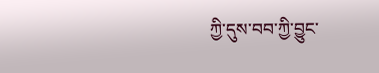ཀྱི་དུས་བབ་ཀྱི་བྱུང་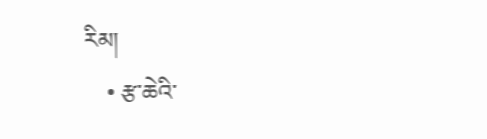རིམ།
    • རྩ་ཆེའི་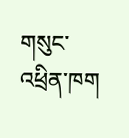གསུང་འཕྲིན་ཁག